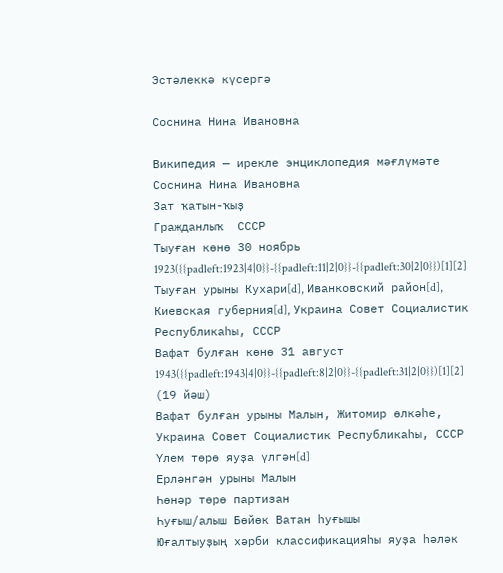Эстәлеккә күсергә

Соснина Нина Ивановна

Википедия — ирекле энциклопедия мәғлүмәте
Соснина Нина Ивановна
Зат ҡатын-ҡыҙ
Гражданлыҡ  СССР
Тыуған көнө 30 ноябрь 1923({{padleft:1923|4|0}}-{{padleft:11|2|0}}-{{padleft:30|2|0}})[1][2]
Тыуған урыны Кухари[d], Иванковский район[d], Киевская губерния[d], Украина Совет Социалистик Республикаһы, СССР
Вафат булған көнө 31 август 1943({{padleft:1943|4|0}}-{{padleft:8|2|0}}-{{padleft:31|2|0}})[1][2] (19 йәш)
Вафат булған урыны Малын, Житомир өлкәһе, Украина Совет Социалистик Республикаһы, СССР
Үлем төрө яуҙа үлгән[d]
Ерләнгән урыны Малын
Һөнәр төрө партизан
Һуғыш/алыш Бөйөк Ватан һуғышы
Юғалтыуҙың хәрби классификацияһы яуҙа һәләк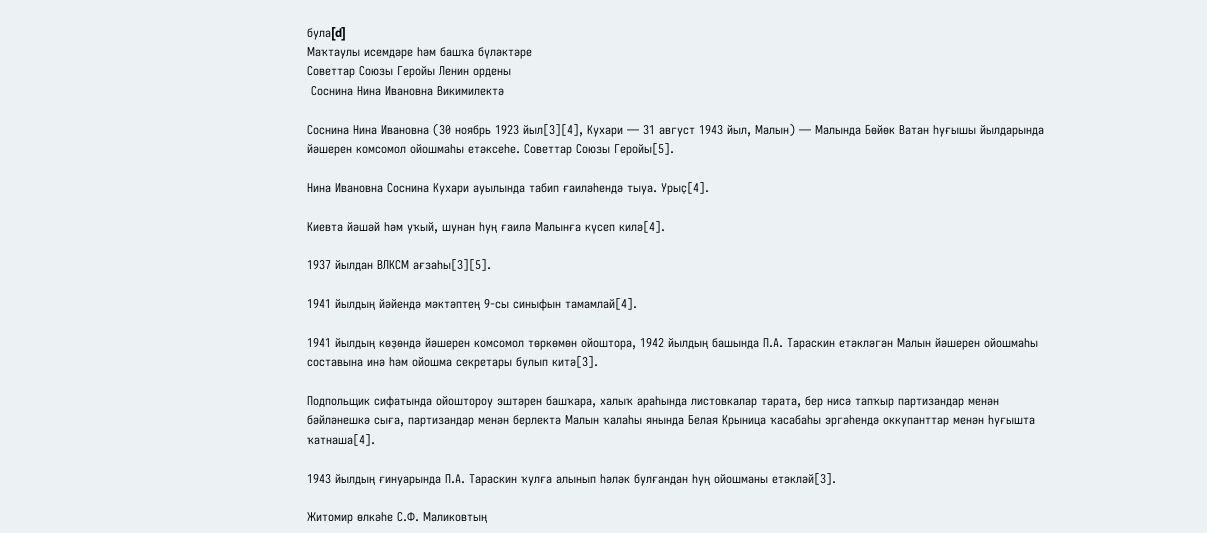була[d]
Маҡтаулы исемдәре һәм башҡа бүләктәре
Советтар Союзы Геройы Ленин ордены
 Соснина Нина Ивановна Викимилектә

Соснина Нина Ивановна (30 ноябрь 1923 йыл[3][4], Кухари — 31 август 1943 йыл, Малын) — Малында Бөйөк Ватан һуғышы йылдарында йәшерен комсомол ойошмаһы етәксеһе. Советтар Союзы Геройы[5].

Нина Ивановна Соснина Кухари ауылында табип ғаиләһендә тыуа. Урыҫ[4].

Киевта йәшәй һәм уҡый, шунан һуң ғаилә Малынға күсеп килә[4].

1937 йылдан ВЛКСМ ағзаһы[3][5].

1941 йылдың йәйендә мәктәптең 9-сы синыфын тамамлай[4].

1941 йылдың көҙөндә йәшерен комсомол төркөмөн ойоштора, 1942 йылдың башында П.А. Тараскин етәкләгән Малын йәшерен ойошмаһы составына инә һәм ойошма секретары булып китә[3].

Подпольщик сифатында ойоштороу эштәрен башҡара, халыҡ араһында листовкалар тарата, бер нисә тапҡыр партизандар менән бәйләнешкә сыға, партизандар менән берлектә Малын ҡалаһы янында Белая Крыница ҡасабаһы эргәһендә оккупанттар менән һуғышта ҡатнаша[4].

1943 йылдың ғинуарында П.А. Тараскин ҡулға алынып һәләк булғандан һуң ойошманы етәкләй[3].

Житомир өлкәһе С.Ф. Маликовтың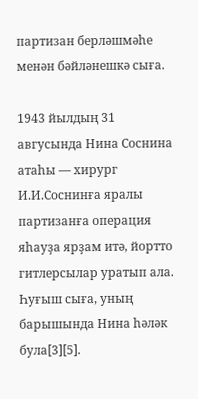партизан берләшмәһе менән бәйләнешкә сыға.

1943 йылдың 31 авгусында Нина Соснина атаһы — хирург И.И.Соснинға яралы партизанға операция яһауҙа ярҙам итә, йортто гитлерсылар уратып ала. Һуғыш сыға, уның барышында Нина һәләк була[3][5].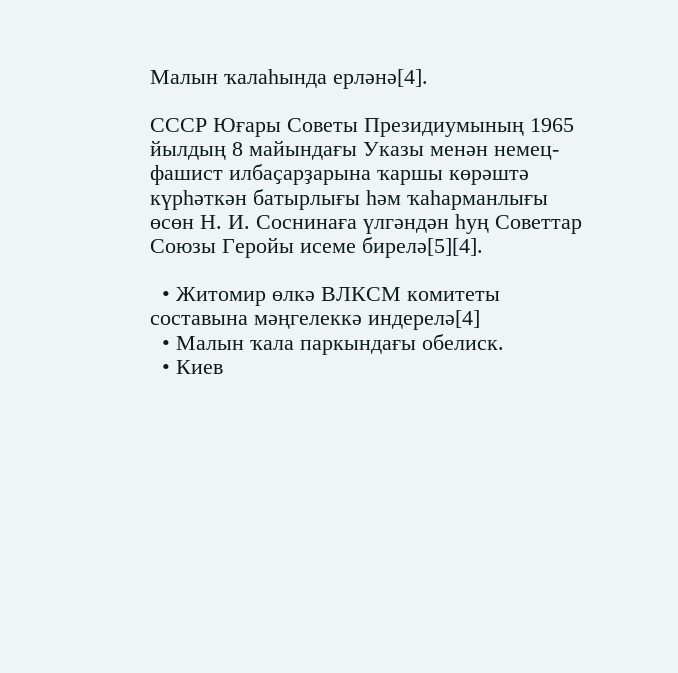Малын ҡалаһында ерләнә[4].

СССР Юғары Советы Президиумының 1965 йылдың 8 майындағы Указы менән немец-фашист илбаҫарҙарына ҡаршы көрәштә күрһәткән батырлығы һәм ҡаһарманлығы өсөн Н. И. Соснинаға үлгәндән һуң Советтар Союзы Геройы исеме бирелә[5][4].

  • Житомир өлкә ВЛКСМ комитеты составына мәңгелеккә индерелә[4]
  • Малын ҡала паркындағы обелиск.
  • Киев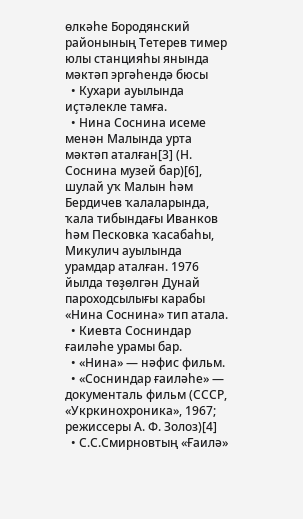өлкәһе Бородянский районының Тетерев тимер юлы станцияһы янында мәктәп эргәһендә бюсы
  • Кухари ауылында иҫтәлекле тамға.
  • Нина Соснина исеме менән Малында урта мәктәп аталған[3] (Н. Соснина музей бар)[6], шулай уҡ Малын һәм Бердичев ҡалаларында, ҡала тибындағы Иванков һәм Песковка ҡасабаһы, Микулич ауылында урамдар аталған. 1976 йылда төҙөлгән Дунай пароходсылығы карабы «Нина Соснина» тип атала.
  • Киевта Сосниндар ғаиләһе урамы бар.
  • «Нина» — нәфис фильм.
  • «Сосниндар ғаиләһе» — документаль фильм (СССР, «Укркинохроника», 1967; режиссеры А. Ф. Золоз)[4]
  • С.С.Смирновтың «Ғаилә»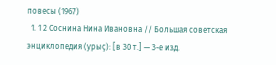повесы (1967)
  1. 1 2 Соснина Нина Ивановна // Большая советская энциклопедия (урыҫ): [в 30 т.] — 3-е изд.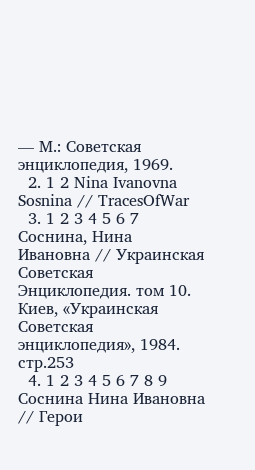— М.: Советская энциклопедия, 1969.
  2. 1 2 Nina Ivanovna Sosnina // TracesOfWar
  3. 1 2 3 4 5 6 7 Соснина, Нина Ивановна // Украинская Советская Энциклопедия. том 10. Киев, «Украинская Советская энциклопедия», 1984. стр.253
  4. 1 2 3 4 5 6 7 8 9 Соснина Нина Ивановна // Герои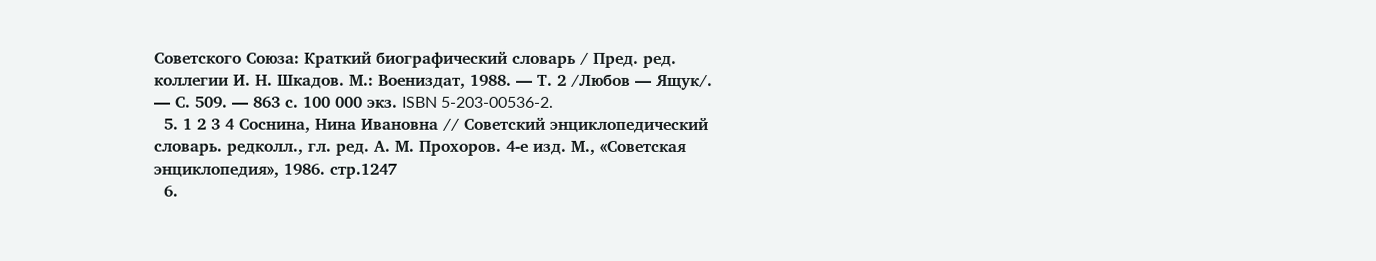Советского Союза: Краткий биографический словарь / Пред. ред. коллегии И. Н. Шкадов. М.: Воениздат, 1988. — Т. 2 /Любов — Ящук/. — С. 509. — 863 с. 100 000 экз. ISBN 5-203-00536-2.
  5. 1 2 3 4 Соснина, Нина Ивановна // Советский энциклопедический словарь. редколл., гл. ред. А. М. Прохоров. 4-е изд. М., «Советская энциклопедия», 1986. стр.1247
  6.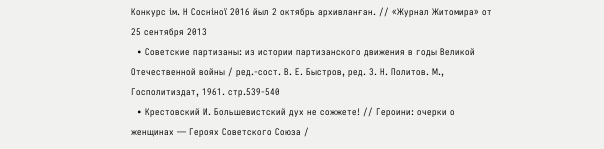Конкурс ім. Н Сосніної 2016 йыл 2 октябрь архивланған. // «Журнал Житомира» от 25 сентября 2013
  • Советские партизаны: из истории партизанского движения в годы Великой Отечественной войны / ред.-сост. В. Е. Быстров, ред. З. Н. Политов. М., Госполитиздат, 1961. стр.539-540
  • Крестовский И. Большевистский дух не сожжете! // Героини: очерки о женщинах — Героях Советского Союза /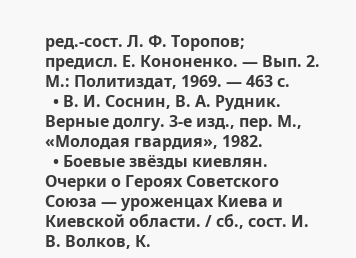ред.-сост. Л. Ф. Торопов; предисл. Е. Кононенко. — Вып. 2. М.: Политиздат, 1969. — 463 с.
  • В. И. Соснин, В. А. Рудник. Верные долгу. 3-е изд., пер. М., «Молодая гвардия», 1982.
  • Боевые звёзды киевлян. Очерки о Героях Советского Союза — уроженцах Киева и Киевской области. / сб., сост. И. В. Волков, К.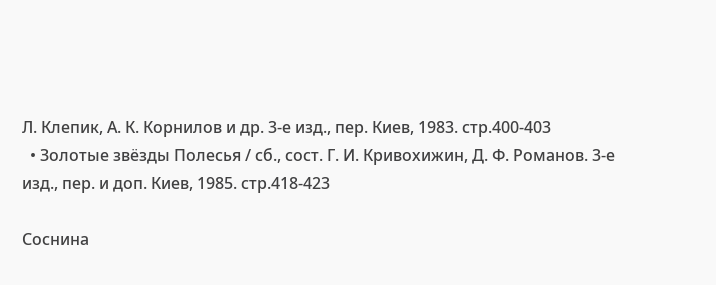Л. Клепик, А. К. Корнилов и др. 3-е изд., пер. Киев, 1983. стр.400-403
  • Золотые звёзды Полесья / сб., сост. Г. И. Кривохижин, Д. Ф. Романов. 3-е изд., пер. и доп. Киев, 1985. стр.418-423

Соснина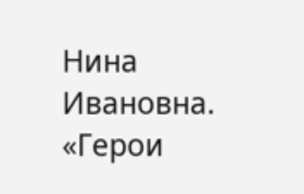Нина Ивановна. «Герои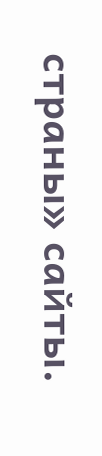страны» сайты.